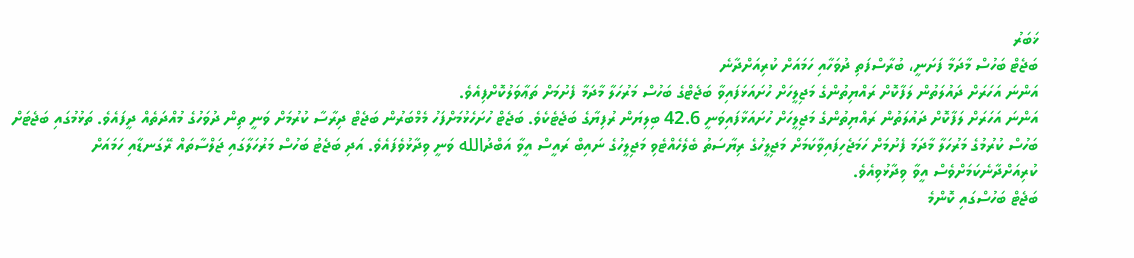ޚަބަރު
ބަޖެޓް ބަހުސް މާދަމާ ފަށަނީ، ބުރާސްފަތި ދުވަހާއި ހަމައަށް ކުރިއަށްދާނެ
އަންނަ އަހަރަށް ދައުލަތުން ލަފާކޮށް ރައްޔިތުންގެ މަޖިލީހަށް ހުށައަޅަފައިވާ ބަޖެޓްގެ ބަހުސް މަރުހަލާ މާދަމާ ފެށުމަށް ތަޢާވަލުކޮށްފިއެވެ.
އަންނަ އަހަރަށް ލަފާކޮށް ދައުލަތުން ރައްޔިތުންގެ މަޖިލީހަށް ހުށައަޅާފައިވަނީ 42.6 ބިލިޔަން ރުފިޔާގެ ބަޖެޓެކެވެ. ބަޖެޓް ހުށަހެޅުމަށްފަހު މެމްބަރުން ބަޖެޓް ދިރާސާ ކުރުމަށް ވަނީ ތިން ދުވަހުގެ މުއްދަތެއް ދީފައެވެ. ތަޅުމުގައި ބަޖެޓަށް ބަހުސް ކުރުމުގެ މަރުހަލާ މާދަމަ ފެށުމަށް ހަމަޖެހިފައިވާކަމަށް މަޖިލީހުގެ ރިޔާސަތު ބެލެހެއްޓެވި މަޖިލީހުގެ ނައިބް ރައީސް އީވާ އަބްދުالله ވަނީ ވިދާޅުވެފައެވެ. އަދި ބަޖެޓު ބަހުސް މަރުހަލާގައި ޖަލްސާތައް ރޭގަނޑާއި ހަމައަށް ކުރިއަށްދާނެކަމަށްވެސް އީވާ ވިދާޅުވިއެވެ.
ބަޖެޓް ބަހުސްގައި ކޮންމެ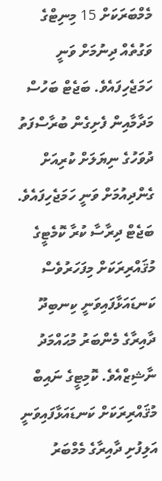މެމްބަރަކަށް 15 މިނިޓްގެ ވަގުތެއް ދިނުމަށް ވަނީ ހަމަޖެހިފައެވެ. ބަޖެޓް ބަހުސް މަދާމާއިން ފެށިގެން ބުރާސްފަތު ދުވަހުގެ ނިޔަލަށް ކުރިއަށް ގެންދިއުމަށް ވަނީ ހަމަޖެހިފައެވެ. ބަޖެޓް ދިރާސާ ކުރާ ކޮމެޓީގެ މުޤައްރިރަކަށް މިފަހަރުވެސް ކަނޑައަޅާފައިވަނީ ކިނބިދޫ ދާއިރާގެ މެންބަރު މުޙައްމަދު ނާޝިޒްއެވެ. ކޮމިޓީގެ ނައިބް މުޤައްރިރަކަށް ކަނޑައަޅާފައިވަނީ އަލިފުށި ދާއިރާގެ މެމްބަރު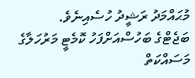މުޙައްމަދު ރަޝީދު ހުސެއިނެވެ.
ބަޖެޓްގެ ބަހުސްއަށްފަހު ކޮމެޓީ މަރުހަލާގެ މަސައްކަތް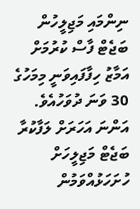ނިންމައި މަޖިލީހުން ބަޖެޓް ފާސް ކުރުމަށް އަމާޒު ހިފާފައިވަނީ މިމަހުގެ 30 ވަނަ ދުވަހުއެވެ.
އަންނަ އަހަރަށް ލަފާކުރާ ބަޖެޓް މަޖިލީހަށް ހުށަހަޅުއްވަމުން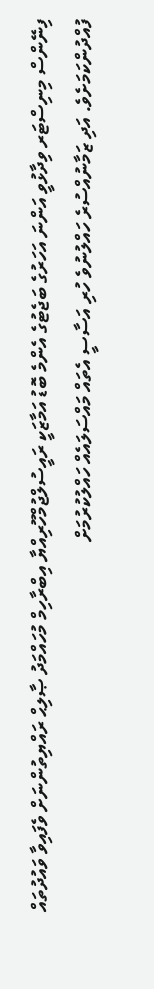ފިނޭންސް މިނިސްޓަރ ވިދާޅުވީ އަންނަ އަހަރުގެ ބަޖެޓުގެ އެންމެ ބޮޑު އަމާޒަކީ ރައީސުލްޖުމްހޫރިއްޔާ އިބްރާހިމް މުހައްމަދު ޞާލިޙް ރައްޔިތުންނަށް ވެފައިވާ ވައުދުތައް ފުއްދުންކަމަށެވެ. އަދި ޒަމާނުއްސުރެ ހައްލުނުވެ ހުރި އަސާސީ އެތައް މައްސަލައެއް ހައްލުކުރުމަށް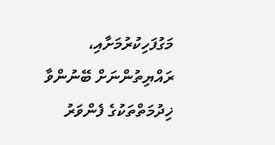މަގުފަހިކުރުމަށާއި، ރައްޔިތުންނަށް ބޭނުންވާ ޚިދުމަތްތަކުގެ ފެންވަރު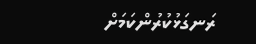ރަނގަޅުކުރުންކަމަށް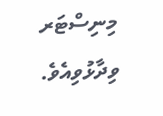މިނިސްޓަރ ވިދާޅުވިއެވެ.